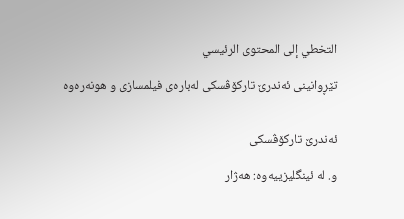التخطي إلى المحتوى الرئيسي

تێڕوانینی ئەندرێ تارکۆڤسکی لەبارەی فیلمسازی و هونەرەوە


ئەندرێ تارکۆڤسکی

و. لە ئینگلیزییەوە: هەژار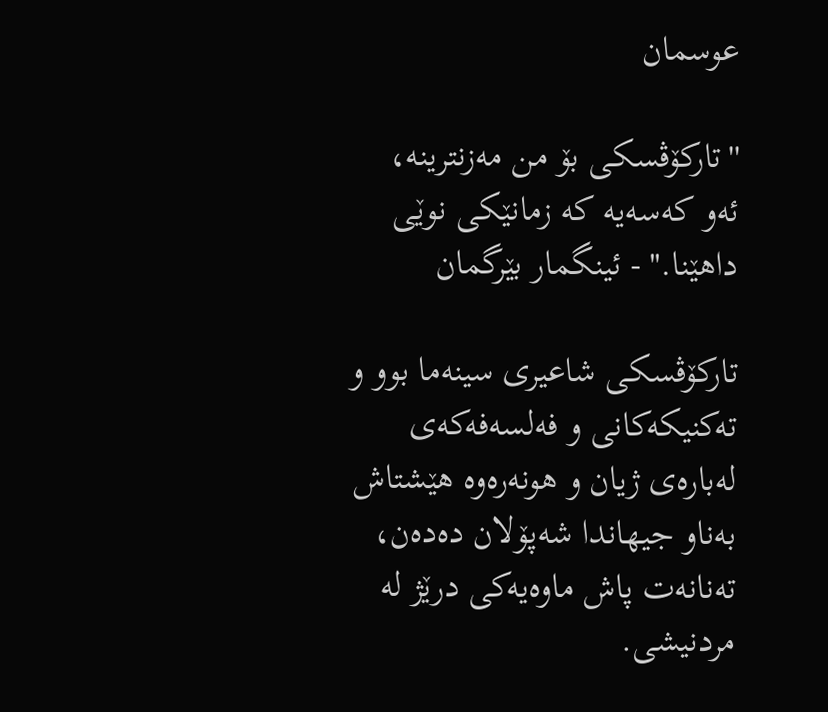عوسمان

''تارکۆڤسکی بۆ من مەزنترینە، ئەو کەسەیە کە زمانێکی نوێی داهێنا.'' - ئینگمار بێرگمان

تارکۆڤسکی شاعیری سینەما بوو و تەکنیکەکانی و فەلسەفەکەی لەبارەی ژیان و هونەرەوە هێشتاش بەناو جیهاندا شەپۆلان دەدەن، تەنانەت پاش ماوەیەکی درێژ لە مردنیشی.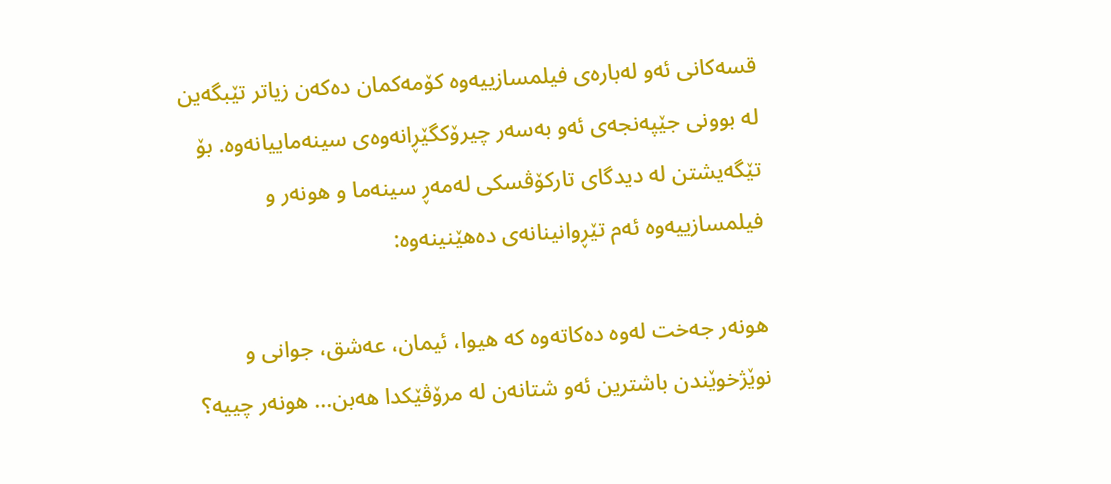قسەکانی ئەو لەبارەی فیلمسازییەوە کۆمەکمان دەکەن زیاتر تێبگەین لە بوونی جێپەنجەی ئەو بەسەر چیرۆکگێڕانەوەی سینەماییانەوە. بۆ تێگەیشتن لە دیدگای تارکۆڤسکی لەمەڕ سینەما و هونەر و فیلمسازییەوە ئەم تێڕوانینانەی دەهێنینەوە:

هونەر جەخت لەوە دەکاتەوە کە هیوا، ئیمان، عەشق، جوانی و نوێژخوێندن باشترین ئەو شتانەن لە مرۆڤێکدا هەبن... هونەر چییە؟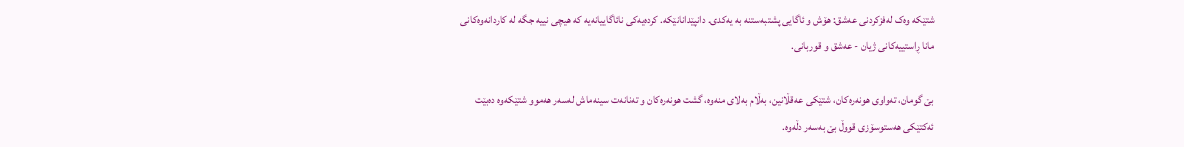شتێکە وەک لەفزکردنی عەشق: هۆش و ئاگایی پشتبەستنە بە یەکدی. دانپێدانانێکە. کردەیەکی نائاگاییانەیە کە هیچی نییە جگە لە کاردانەوەکانی مانا ڕاستییەکانی ژیان - عەشق و قوربانی.

بێ گومان، تەواوی هونەرەکان، شتێکی عەقڵانین، بەڵام بەلای منەوە، گشت هونەرەکان و تەنانەت سینەماش لەسەر هەموو شتێکەوە دەبێت ئەکتێکی هەستوسۆزی قووڵ بێ بەسەر دڵەوە.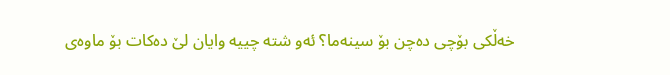خەڵکی بۆچی دەچن بۆ سینەما؟ ئەو شتە چییە وایان لێ دەکات بۆ ماوەی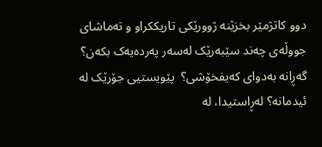دوو کاتژمێر بخزێنە ژوورێکی تاریککراو و تەماشای جووڵەی چەند سێبەرێک لەسەر پەردەیەک بکەن؟ گەڕانە بەدوای کەیفخۆشی؟  پێویستیی جۆرێک لە ئیدمانە؟ لەڕاستیدا، لە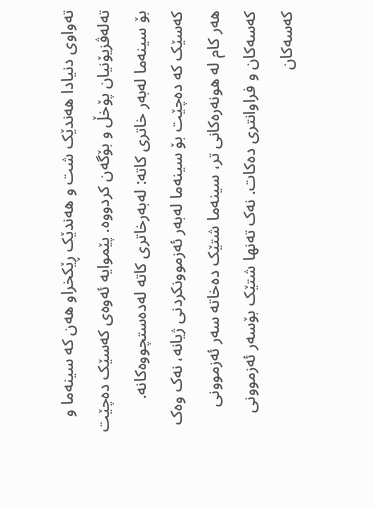تەواوی دنیادا هەندێک شت و هەندێک ڕێکخراو هەن کە سینەما و تەلەڤزیۆنیان پۆخڵ و بۆگەن کردووە. پێموایە ئەوەی کەسێک دەچێت بۆ سینەما لەبەر خاتری کاتە: لەبەرخاتری کاتە لەدەستچووەکانە. کەسێک کە دەچێت بۆ سینەما لەبەر ئەزموونکردنی ژیانە، نەک وەک هەر کام لە هونەرەکانی تر، سینەما شتێک دەخاتە سەر ئەزموونی کەسەکان و فراوانتری دەکات. نەک تەنها شتێک بۆسەر ئەزموونی کەسەکان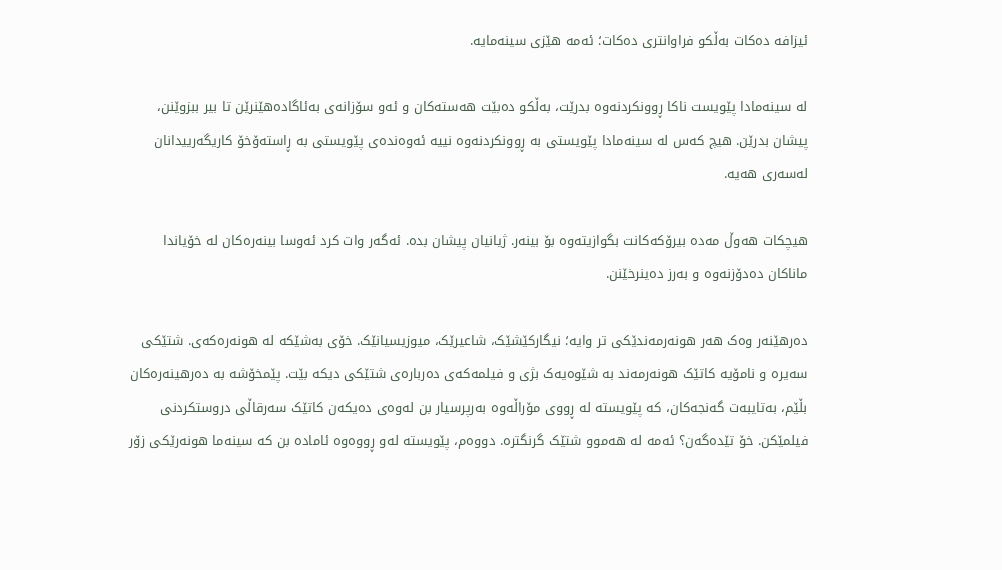ئیزافە دەکات بەڵکو فراوانتری دەکات؛ ئەمە هێزی سینەمایە.

لە سینەمادا پێویست ناکا ڕوونکردنەوە بدرێت، بەڵکو دەبێت هەستەکان و ئەو سۆزانەی بەئاگادەهێنرێن تا بیر ببزوێنن، پیشان بدرێن. هیچ کەس لە سینەمادا پێویستی بە ڕوونکردنەوە نییە ئەوەندەی پێویستی بە ڕاستەۆخۆ کاریگەرییدانان لەسەری هەیە.

هیچکات هەوڵ مەدە بیرۆکەکانت بگوازیتەوە بۆ بینەر. ژیانیان پیشان بدە. ئەگەر وات کرد ئەوسا بینەرەکان لە خۆیاندا ماناکان دەدۆزنەوە و بەرز دەینرخێنن.

دەرهێنەر وەک هەر هونەرمەندێکی تر وایە؛ نیگارکێشێک، شاعیرێک، میوزیسیانێک. خۆی بەشێکە لە هونەرەکەی. شتێکی سەیرە و نامۆیە کاتێک هونەرمەند بە شێوەیەک بژی و فیلمەکەی دەربارەی شتێکی دیکە بێت. پێمخۆشە بە دەرهینەرەکان بڵێم، بەتایبەت گەنجەکان، کە پێویستە لە ڕووی مۆراڵەوە بەرپرسیار بن لەوەی دەیکەن کاتێک سەرقاڵی دروستکردنی فیلمێکن. خۆ تێدەگەن؟ ئەمە لە هەموو شتێک گرنگترە. دووەم، پێویستە لەو ڕووەوە ئامادە بن کە سینەما هونەرێکی زۆر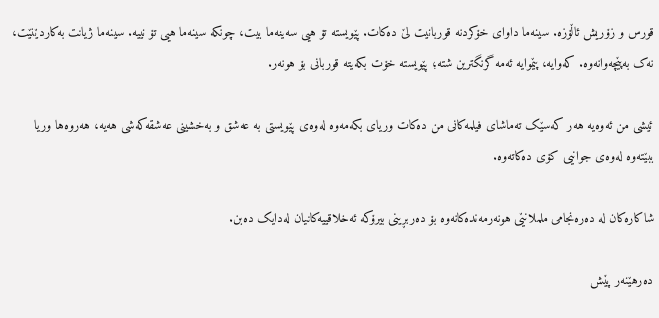قورس و زۆریش ئاڵۆزە. سینەما داوای خۆکردنە قوربانیت لێ دەکات. پێویستە تۆ هیی سەینەما بیت، چونکە سینەما هیی تۆ نییە. سینەما ژیانت بەکاردێنێت، نەک بەپێچەوانەوە. کەوایە، پێموایە ئەمە گرنگترین شتە؛ پێویستە خۆت بکەیتە قوربانی بۆ هونەر.

ئیشی من ئەوەیە هەر کەسێک تەماشای فیلمەکانی من دەکات وریای بکەمەوە لەوەی پێویستی بە عەشق و بەخشینی عەشقەکەشی هەیە، هەروەها وریا ببێتەوە لەوەی جوانیی کۆی دەکاتەوە.

شاکارەکان لە دەرەنجامی ململانێی هونەرمەندەکانەوە بۆ دەربڕینی بیرۆکە ئەخلاقییەکانیان لەدایک دەبن.

دەرهێنەر پێش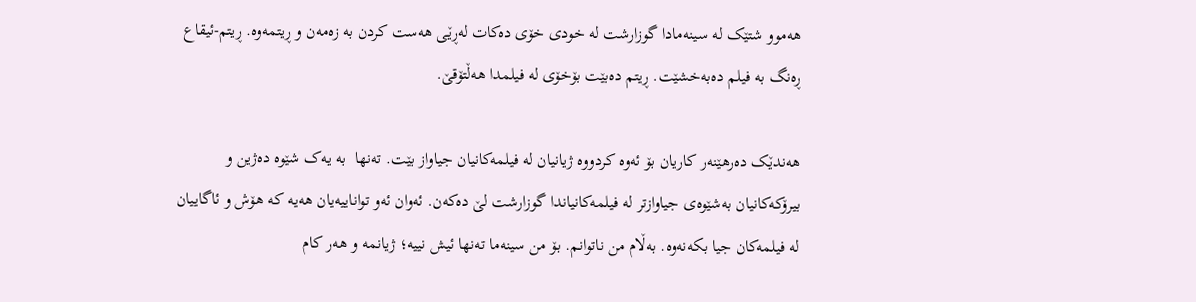هەموو شتێک لە سینەمادا گوزارشت لە خودی خۆی دەکات لەڕێی هەست کردن بە زەمەن و ڕیتمەوە. ڕیتم-ئیقاع ڕەنگ بە فیلم دەبەخشێت. ڕیتم دەبێت بۆخۆی لە فیلمدا هەڵتۆقێ.

هەندێک دەرهێنەر کاریان بۆ ئەوە کردووە ژیانیان لە فیلمەکانیان جیاواز بێت. تەنها  بە یەک شێوە دەژین و بیرۆکەکانیان بەشێوەی جیاوازتر لە فیلمەکانیاندا گوزارشت لێ دەکەن. ئەوان ئەو تواناییەیان هەیە کە هۆش و ئاگاییان لە فیلمەکان جیا بکەنەوە. بەڵام من ناتوانم. بۆ من سینەما تەنها ئیش نییە؛ ژیانمە و هەر کام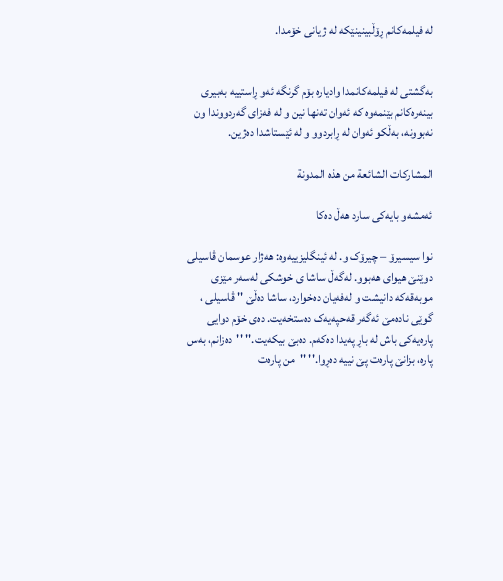لە فیلمەکانم ڕۆڵبینینێکە لە ژیانی خۆمدا.


بەگشتی لە فیلمەکانمدا وادیارە بۆم گرنگە ئەو ڕاستییە بەبیری بینەرەکانم بێنمەوە کە ئەوان تەنها نین و لە فەزای گەردووندا ون نەبوونە، بەڵکو ئەوان لە ڕابردوو و لە ئێستاشدا دەژین.

المشاركات الشائعة من هذه المدونة

ئەمشەو بایەکی سارد هەڵ دەکا

نوا سیسیرۆ – چیرۆک و. لە ئینگلیزییەوە: هەژار عوسمان ڤاسیلی دوێنێ هیوای هەبوو. لەگەڵ ساشا ی خوشکی لەسەر مێزی موبەقەکە دانیشت و لەفەیان دەخوارد، ساشا دەڵێ '' ڤاسیلی ، گوێی نادەمێ ئەگەر قەحپەیەک دەستخەیت. دەی خۆم دوایی پارەیەکی باش لە باڕ پەیدا دەکەم. دەبێ بیکەیت.'' ''دەزانم، بەس پارە، بزانێ پارەت پێ نییە دەڕوا.'' ''من پارەت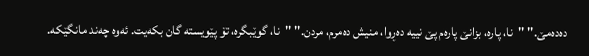دەدەمێ.'' ''نا، پارە، بزانێ پارەم پێ نییە دەڕوا، منیش دەمرم، مردن.'' ''نا، گوێبگرە، تۆ پێویستە گان بکەیت. ئەوە چەند مانگێکە.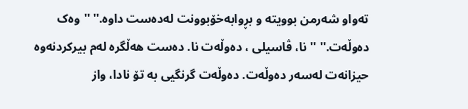تەواو شەرمن بوویتە و بڕوابەخۆبوونت لەدەست داوە.'' ''وەک دەوڵەت.'' ''نا، ڤاسیلی ، دەوڵەت نا. دەست هەڵگرە لەم بیرکردنەوە حیزانەت لەسەر دەوڵەت. دەوڵەت گرنگیی بە تۆ نادا، واز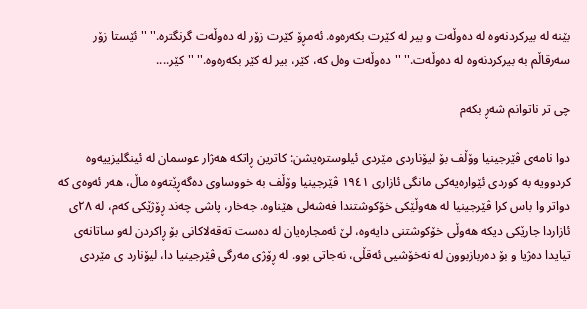بێنە لە بیرکردنەوە لە دەوڵەت و بیر لە کێرت بکەرەوە. ئەمڕۆ کێرت زۆر لە دەوڵەت گرنگترە.'' ''ئێستا زۆر سەرقاڵم بە بیرکردنەوە لە دەوڵەت.'' ''دەوڵەت وەل کە، کێر، بیر لە کێر بکەرەوە.'' ''کێر....

چی تر ناتوانم شەڕ بکەم

دوا نامەی ڤێرجینیا وۆڵف بۆ لیۆناردی مێردی ئیلوسترەیشن: کاترین ڕاتکە هەژار عوسمان لە ئینگلیزییەوە کردوویە بە کوردی ئێوارەیەکی مانگی ئازاری ١٩٤١ ڤێرجینیا وۆڵف بە خووساوی دەگەڕێتەوە ماڵ، هەر ئەوەی کە دواتر وا باس کرا ڤێرجینیا لە هەوڵێکی خۆکوشتندا فەشەلی هێناوە. جەخار، پاشی چەند ڕۆژێکی کەم، لە ٢٨ی ئازاردا جارێکی دیکە هەوڵی خۆکوشتنی دایەوە، لێ ئەمجارەیان لە دەست تەقەلاکانی بۆ ڕاکردن لەو ساتانەی تیایدا دەژیا و بۆ دەربازبوون لە نەخۆشیی ئەقڵی، نەجاتی بوو. لە ڕۆژی مەرگی ڤێرجینیا دا، لیۆنارد ی مێردی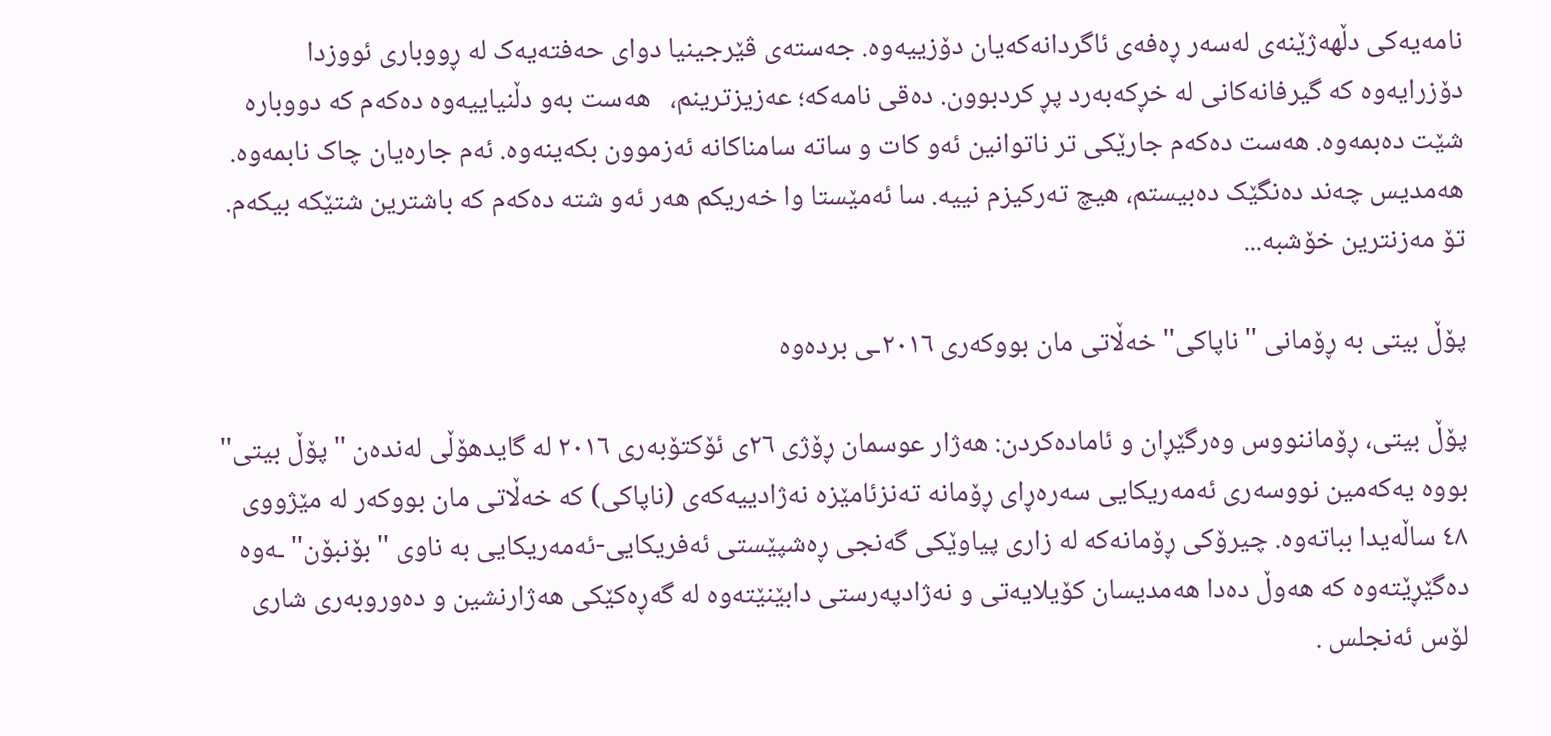نامەیەکی دڵهەژێنەی لەسەر ڕەفەی ئاگردانەکەیان دۆزییەوە. جەستەی ڤێرجینیا دوای حەفتەیەک لە ڕووباری ئووزدا دۆزرایەوە کە گیرفانەکانی لە خڕکەبەرد پڕ کردبوون. دەقی نامەکە؛ عەزیزترینم،   هەست بەو دڵنیاییەوە دەکەم کە دووبارە شێت دەبمەوە. هەست دەکەم جارێکی تر ناتوانین ئەو کات و ساتە سامناکانە ئەزموون بکەینەوە. ئەم جارەیان چاک نابمەوە. هەمدیس چەند دەنگێک دەبیستم، هیچ تەرکیزم نییە. سا ئەمێستا وا خەریکم هەر ئەو شتە دەکەم کە باشترین شتێکە بیکەم. تۆ مەزنترین خۆشبە...

پۆڵ بیتی بە ڕۆمانی ''ناپاکی'' خەڵاتی مان بووکەری ٢٠١٦ـی بردەوە

پۆڵ بیتی، ڕۆماننووس وەرگێڕان و ئامادەکردن: هەژار عوسمان ڕۆژی ٢٦ی ئۆکتۆبەری ٢٠١٦ لە گایدهۆڵی لەندەن ''پۆڵ بیتی'' بووە یەکەمین نووسەری ئەمەریکایی سەرەڕای ڕۆمانە تەنزئامێزە نەژادییەکەی (ناپاکی) کە خەڵاتی مان بووکەر لە مێژووی ٤٨ ساڵەیدا بباتەوە. چیرۆکی ڕۆمانەکە لە زاری پیاوێکی گەنجی ڕەشپێستی ئەفریکایی-ئەمەریکایی بە ناوی ''بۆنبۆن''ـەوە دەگێڕێتەوە کە هەوڵ دەدا هەمدیسان کۆیلایەتی و نەژادپەرستی دابێنێتەوە لە گەڕەکێکی هەژارنشین و دەوروبەری شاری لۆس ئەنجلس .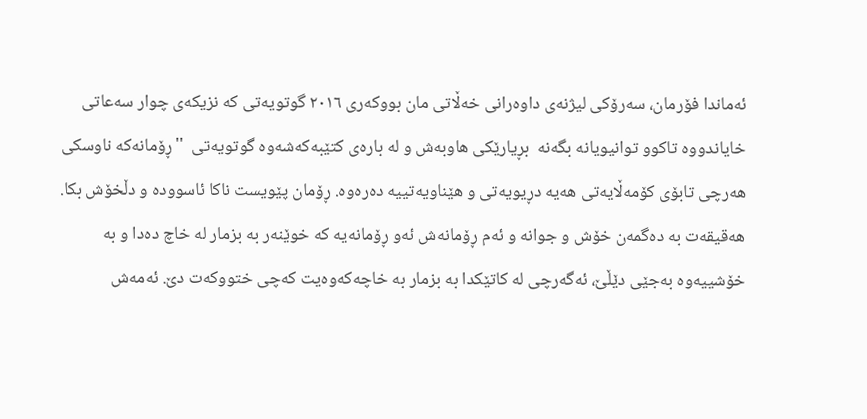ئەماندا فۆرمان، سەرۆکی لیژنەی داوەرانی خەڵاتی مان بووکەری ٢٠١٦ گوتویەتی کە نزیکەی چوار سەعاتی خایاندووە تاکوو توانیویانە بگەنە  بڕیارێکی هاوبەش و لە بارەی کتێبەکەشەوە گوتویەتی  ''ڕۆمانەکە ناوسکی هەرچی تابۆی کۆمەڵایەتی هەیە دڕیویەتی و هێناویەتییە دەرەوە. ڕۆمان پێویست ناکا ئاسوودە و دڵخۆش بکا. هەقیقەت بە دەگمەن خۆش و جوانە و ئەم ڕۆمانەش ئەو ڕۆمانەیە کە خوێنەر بە بزمار لە خاچ دەدا و بە خۆشییەوە بەجێی دێڵێ، ئەگەرچی لە کاتێکدا بە بزمار بە خاچەکەوەیت کەچی ختووکەت دێ. ئەمەش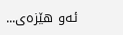ئەو هێزەی...